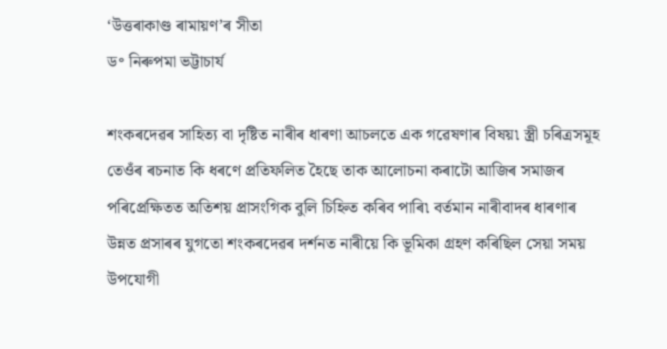‘উত্তৰাকাণ্ড ৰামায়ণ’ৰ সীতা
ড॰ নিৰুপমা ভট্টাচাৰ্য

শংকৰদেৱৰ সাহিত্য বা দৃষ্টিত নাৰীৰ ধাৰণা আচলতে এক গৱেষণাৰ বিষয়৷ স্ত্ৰী চৰিত্ৰসমূহ তেওঁৰ ৰচনাত কি ধৰণে প্ৰতিফলিত হৈছে তাক আলোচনা কৰাটো আজিৰ সমাজৰ পৰিপ্ৰেক্ষিতত অতিশয় প্ৰাসংগিক বুলি চিহ্নিত কৰিব পাৰি৷ বৰ্তমান নাৰীবাদৰ ধাৰণাৰ উন্নত প্ৰসাৰৰ যুগতো শংকৰদেৱৰ দৰ্শনত নাৰীয়ে কি ভূমিকা গ্ৰহণ কৰিছিল সেয়া সময় উপযোগী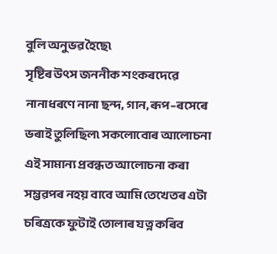বুলি অনুভৱ হৈছে৷
সৃষ্টিৰ উৎস জননীক শংকৰদেৱে নানাধৰণে নানা ছন্দ, গান, ৰূপ–ৰসেৰে ভৰাই তুলিছিল৷ সকলোবোৰ আলোচনা এই সামান্য প্ৰবন্ধত আলোচনা কৰা সম্ভৱপৰ নহয় বাবে আমি তেখেতৰ এটা চৰিত্ৰকে ফুটাই তোলাৰ যত্ন কৰিব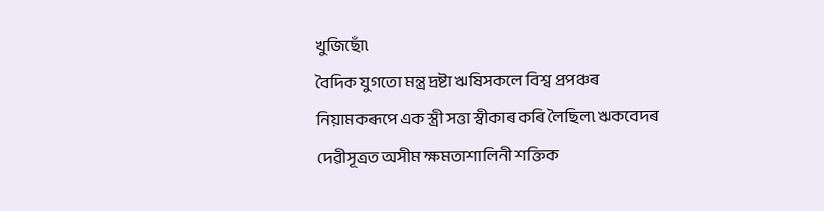খুজিছোঁ৷
বৈদিক যুগতো মন্ত্ৰ দ্ৰষ্টা ঋষিসকলে বিশ্ব প্ৰপঞ্চৰ নিয়ামকৰূপে এক স্ত্ৰী সত্তা স্বীকাৰ কৰি লৈছিল৷ ঋকবেদৰ দেৱীসূত্ৰত অসীম ক্ষমতাশালিনী শক্তিক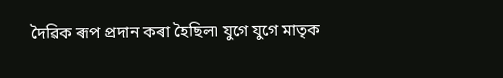দৈৱিক ৰূপ প্ৰদান কৰা হৈছিল৷ যুগে যুগে মাতৃক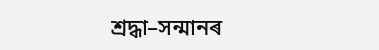শ্ৰদ্ধা–সন্মানৰ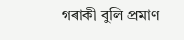গৰাকী বুলি প্ৰমাণ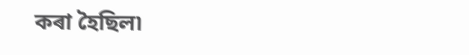কৰা হৈছিল৷